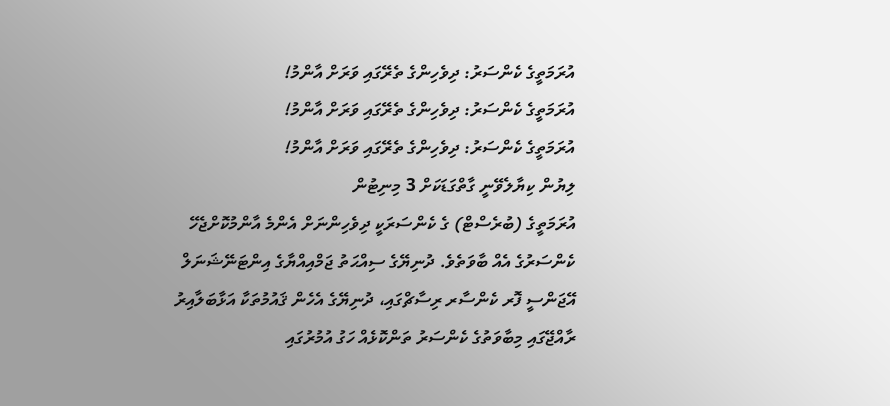އުރަމަތީގެ ކެންސަރު: ދިވެހިންގެ ތެރޭގައި ވަރަށް އާންމު!
އުރަމަތީގެ ކެންސަރު: ދިވެހިންގެ ތެރޭގައި ވަރަށް އާންމު!
އުރަމަތީގެ ކެންސަރު: ދިވެހިންގެ ތެރޭގައި ވަރަށް އާންމު!
ލިޔުން ކިޔާލެވޭނީ ގާތްގަޑަކަށް 3 މިނިޓުން
އުރަމަތީގެ (ބުރެސްޓް) ގެ ކެންސަރަކީ ދިވެހިންނަށް އެންމެ އާންމުކޮށްޖެހޭ ކެންސަރުގެ އެއް ބާވަތެވެ. ދުނިޔޭގެ ސިއްޙަތު ޖަމްއިއްޔާގެ އިންޓަނޭޝަނަލް އޭޖަންސީ ފޮރ ކެންސާރ ރިސާޗްގައި، ދުނިޔޭގެ އެހެން ޤައުމުތަކާ އަޅާބަލާއިރު ރާއްޖޭގައި މިބާވަތުގެ ކެންސަރު ތަންކޮޅެއް ހަގު އުމުރުގައި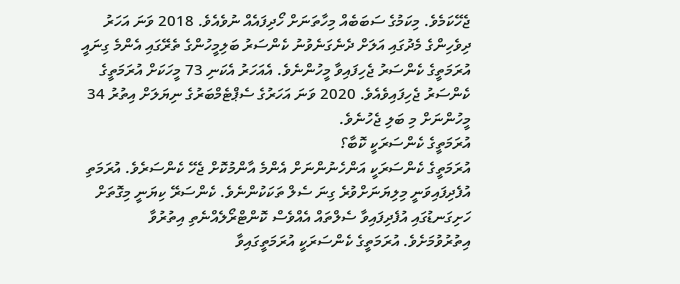ޖެހޭކަމެވެ. މިކަމުގެ ސަބަބެއް މިހާތަނަށް ހޯދިފައެއް ނުވެއެވެ. 2018 ވަނަ އަހަރު ދިވެހިންގެ މެދުގައި އަލަށް ދެނެގަނެވުނު ކެންސަރު ބަލިމީހުންގެ ތެރޭގައި އެންމެ ގިނައީ އުރަމަތީގެ ކެންސަރު ޖެހިފައިވާ މީހުންނެވެ. އެއަހަރު އެކަނި 73 މީހަކަށް އުރަމަތީގެ ކެންސަރު ޖެހިފައިވެއެވެ. 2020 ވަނަ އަހަރުގެ ސެޕްޓެމްބަރުގެ ނިޔަލަށް އިތުރު 34 މީހުންނަށް މި ބަލި ޖެހުނެވެ.
އުރަމަތީގެ ކެންސަރަކީ ކޮބާ؟
އުރަމަތީގެ ކެންސަރަކީ އަންހެނުންނަށް އެންމެ އާންމުކޮށް ޖެހޭ ކެންސަރެވެ. އުރަމަތި އުފެދިފައިވަނީ މިލިޔަނަށްވުރެ ގިނަ ސެލް ތަކަކުންނެވެ. ކެންސަރޭ ކިޔަނީ މިގޮތަށް ހަށިގަނޑުގައި އުފެދިފައިވާ ސެލްތައް އެއްވެސް ކޮންޓްރޯލެއްނެތި އިތުރުވާ އިތުރުވުމަށެވެ. އުރަމަތީގެ ކެންސަރަކީ އުރަމަތީގައިވާ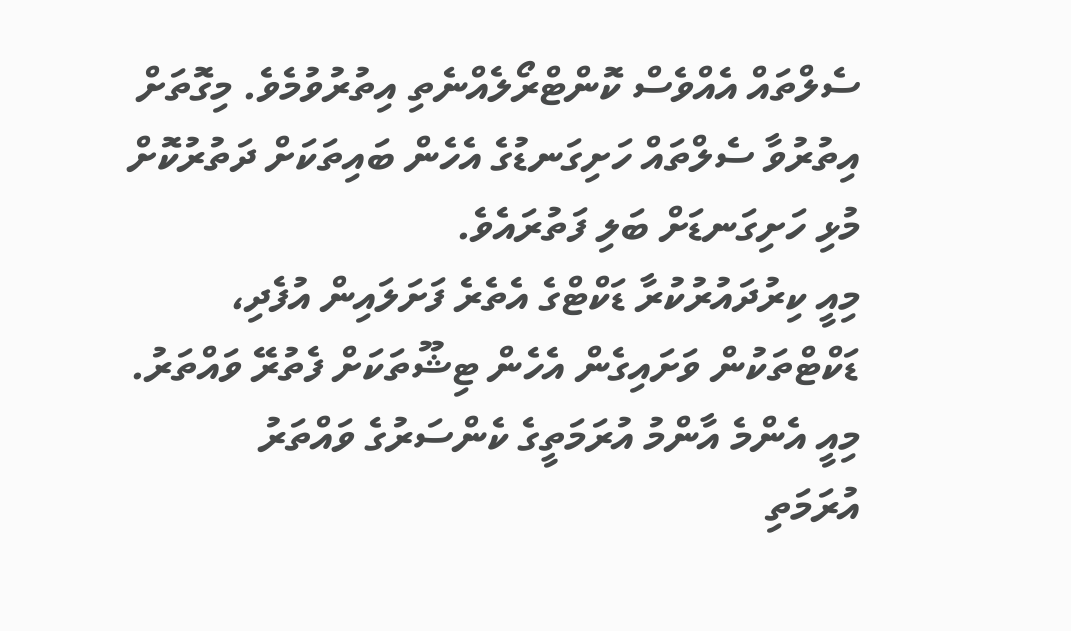ސެލްތައް އެއްވެސް ކޮންޓްރޯލެއްނެތި އިތުރުވުމެވެ. މިގޮތަށް އިތުރުވާ ސެލްތައް ހަށިގަނޑުގެ އެހެން ބައިތަކަށް ދަތުރުކޮށް މުޅި ހަށިގަނޑަށް ބަލި ފަތުރައެވެ.
މިއީ ކިރުދައުރުކުރާ ޑަކްޓްގެ އެތެރެ ފަށަލައިން އުފެދި، ޑަކްޓްތަކުން ވަށައިގެން އެހެން ޓިޝޫތަކަށް ފެތުރޭ ވައްތަރު. މިއީ އެންމެ އާންމު އުރަމަތީގެ ކެންސަރުގެ ވައްތަރު
އުރަމަތި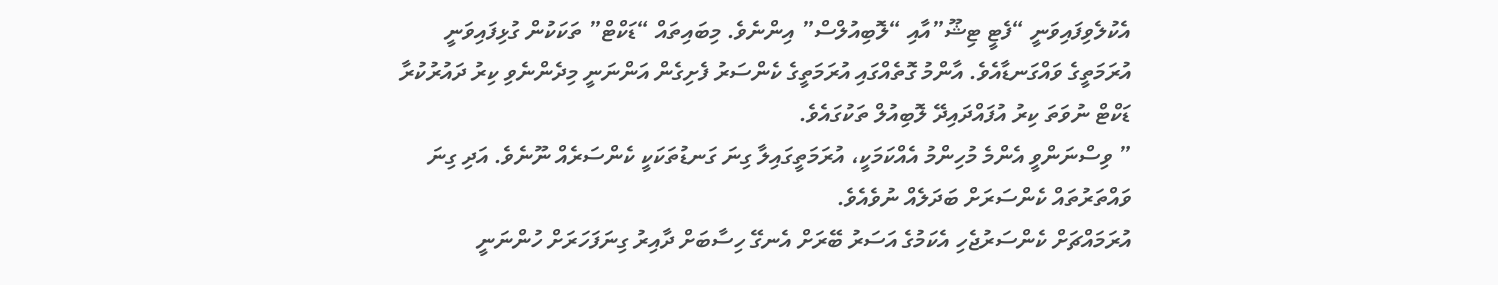އެކުލެވިފައިވަނީ “ފެޓީ ޓިޝޫ”އާއި “ލޮބިއުލްސް” އިންނެވެ. މިބައިތައް “ޑަކްޓް” ތަކަކުން ގުޅިފައިވަނީ އުރަމަތީގެ ވައްގަނޑާއެވެ. އާންމު ގޮތެއްގައި އުރަމަތީގެ ކެންސަރު ފެށިގެން އަންނަނީ މިދެންނެވި ކިރު ދައުރުކުރާ ޑަކްޓް ނުވަތަ ކިރު އުފައްދައިދޭ ލޮބިއުލް ތަކުގައެވެ.
” ވިސްނަންވީ އެންމެ މުހިންމު އެއްކަމަކީ، އުރަމަތީގައިލާ ގިނަ ގަނޑުތަކަކީ ކެންސަރެއް ނޫނެވެ. އަދި ގިނަ ވައްތަރުތައް ކެންސަރަށް ބަދަލެއް ނުވެއެވެ.
އުރަމައްޗަށް ކެންސަރުޖެހި އެކަމުގެ އަސަރު ބޭރަށް އެނގޭ ހިސާބަށް ދާއިރު ގިނަފަހަރަށް ހުންނަނީ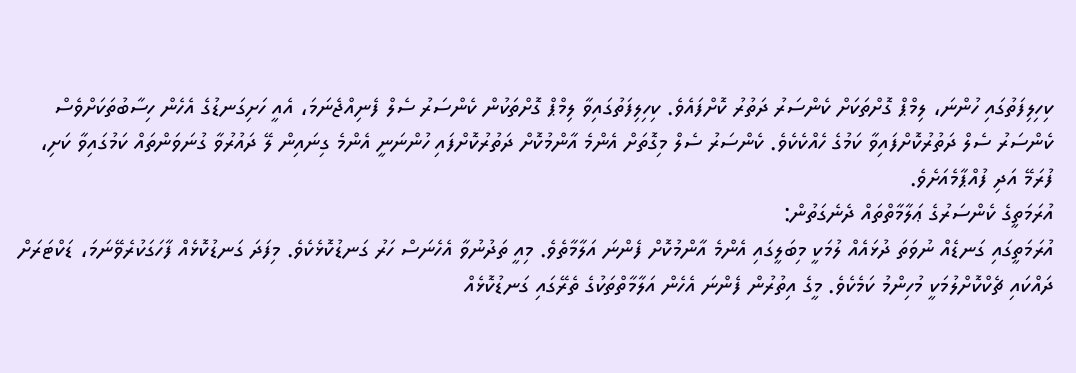ކިހިލިފަތުގައި ހުންނަ، ލިމްޕް ގޮށްތަކަށް ކެންސަރު ދަތުރު ކޮށްފައެވެ. ކިހިލިފަތުގައިވާ ލިމްޕް ގޮށްތަކުން ކެންސަރު ސެލް ފެނިއްޖެނަމަ، އެއީ ހަށިގަނޑުގެ އެހެން ހިސާބުތަކަށްވެސް ކެންސަރު ސެލް ދަތުރުކޮށްފައިވާ ކަމުގެ ހެއްކެކެވެ. ކެންސަރު ސެލް މިގޮތަށް އެންމެ އާންމުކޮށް ދަތުރުކޮށްފައި ހުންނަނީ އެންމެ ގިނައިން ލޭ ދައުރުވާ ގުނަވަންތައް ކަމުގައިވާ ކަށި، ފުރަމޭ އަދި ފުއްޕާމެއަށެވެ.
އުރަމަތީގެ ކެންސަރުގެ ޢަލާމާތްތައް ދެނެގަތުން:
އުރަމަތީގައި ގަނޑެއް ނުވަތަ ދުޅައެއް ލުމަކީ މިބަލީގައި އެންމެ އާންމުކޮށް ފެންނަ އަލާމާތެވެ. މިއީ ތަދުނުވާ އެހެނަސް ހަރު ގަނޑުކޮޅެކެވެ. މިފަދަ ގަނޑުކޮޅެއް ފާހަގަކުރެވޭނަމަ، ޑަކްޓަރަށް ދައްކައި ޗެކްކޮށްލުމަކީ މުހިންމު ކަމެކެވެ. މީގެ އިތުރުން ފެންނަ އެހެން އަލާމާތްތަކުގެ ތެރޭގައި ގަނޑުކޮޅެއް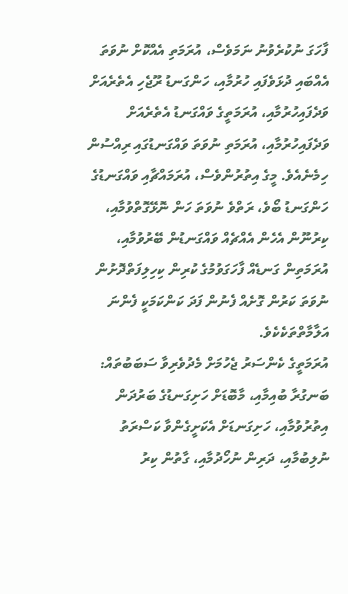ފާހަގަ ނުކުރެވުނު ނަމަވެސް، އުރަމަތި އެއްކޮށް ނުވަތަ އެއްބައި ދުޅަވެފައި ހުރުމާއި، ހަންގަނޑު ރޫޖެހި އެތެރެއަށް ވަދެފައިހުރުމާއި، އުރަމަތީގެ ވައްގަނޑު އެތެރެއަށް ވަދެފައިހުރުމާއި، އުރަމަތި ނުވަތަ ވައްގަނޑުގައި ރިއްސުން ހިމެނެއެވެ. މީގެ އިތުރުންވެސް، އުރަމައްޗާއި ވައްގަނޑުގެ ހަންގަނޑު ބޯވެ، ރަތްވެ ނުވަތަ ހަން ނޮޅޭގޮތްވުމާއި، ކިރުނޫން އެހެން އެއްޗެއް ވައްގަނޑުން ބޭރުވުމާއި، އުރަމަތިން ގަނޑެއް ފާހަގަވުމުގެ ކުރިން ކިހިލިފަތްދޮށުން ނުވަތަ ކަރުން ގޮށެއް ފެނުން ފަދަ ކަންކަމަކީ ފެންނަ އަލާމާތްތަކެކެވެ.
އުރަމަތީގެ ކެންސަރު ޖެހުމަށް މެދުވެރިވާ ސަބަބުތައް:
ބަނގުރާ ބުއިމާއި، މާބޮޑަށް ހަށިގަނޑުގެ ބަރުދަން އިތުރުވުމާއި، ހަށިގަނޑަށް އެކަށީގެންވާ ކަސްރަތު ނުލިބުމާއި، ދަރިން ނުހޯދުމާއި، ގާތުން ކިރު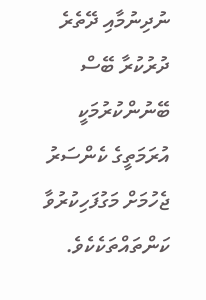ނުދިނުމާއި ދޭތެރެ ދުރުކުރާ ބޭސް ބޭނުންކުރުމަކީ އުރަމަތީގެ ކެންސަރު ޖެހުމަށް މަގުފަހިކުރުވާ ކަންތައްތަކެކެވެ.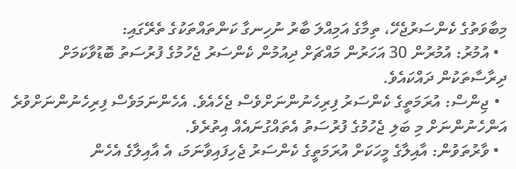މިބާވަތުގެ ކެންސަރުޖެހޭ، ތިމާގެ އަމިއްލަ ބާރު ނުހިނގާ ކަންތައްތަކުގެ ތެރޭގައި:
  • އުމުރު: އުމުރުން 30 އަހަރުން މައްޗަށް ދިއުމުން ކެންސަރު ޖެހުމުގެ ފުރުސަތު ބޮޑުވާކަމަށް ދިރާސާތަކުން ދައްކައެވެ.
  • ޖިންސް: އުރަމަތީގެ ކެންސަރު ފިރިހެނުންނަށްވެސް ޖެހެއެވެ. އެހެންނަމަވެސް ފިރިހެނުންނަށްވުރެ އަންހެނުންނަށް މި ބަލި ޖެހުމުގެ ފުރުސަތު އެތައްގުނައެއް އިތުރެވެ.
  • ވާރުތަވުން: އާއިލާގެ މީހަކަށް އުރަމަތީގެ ކެންސަރު ޖެހިފައިވާނަމަ، އެ އާއިލާގެ އެހެން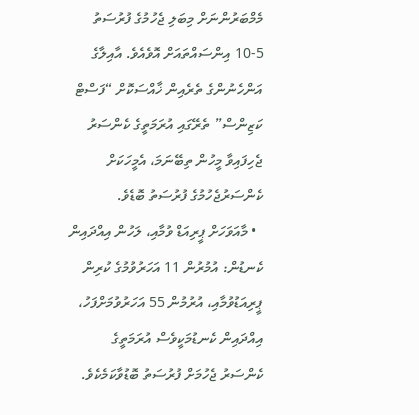މެމްބަރުންނަށް މިބަލި ޖެހުމުގެ ފުރުސަތު 5-10 އިންސައްތައަށް އޮވެއެވެ. އާއިލާގެ އަންހެނުންގެ ތެރެއިން ޚާއްސަކޮށް “ފަސްޓް ކަޒިންސް” ތެރޭގައި އުރަމަތީގެ ކެންސަރު ޖެހިފައިވާ މީހުން ތިބޭނަމަ، އެމީހަކަށް ކެންސަރުޖެހުމުގެ ފުރުސަތު ބޮޑެވެ.
  • މާއަވަހަށް ޕީރިއަޑް ވުމާއި، ލަހުން އިއްދައިން ކެނޑުން: އުމުރުން 11 އަހަރުވުމުގެ ކުރިން ޕީރިއަޑުވުމާއި، އުރުމުން 55 އަހަރުވުމަށްފަހު، އިއްދައިން ކެނޑުމަކީވެސް އުރަމަތީގެ ކެންސަރު ޖެހުމަށް ފުރުސަތު ބޮޑުވާކަމެކެވެ.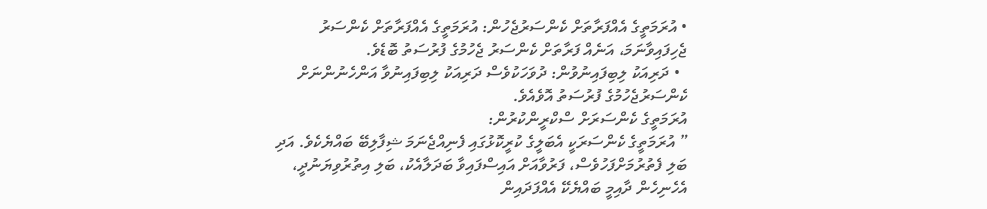• އުރަމަތީގެ އެއްފަރާތަށް ކެންސަރުޖެހުން: އުރަމަތީގެ އެއްފަރާތަށް ކެންސަރު ޖެހިފައިވާނަމަ، އަނެއް ފަރާތަށް ކެންސަރު ޖެހުމުގެ ފުރުސަތު ބޮޑެވެ.
  • ދަރިއަކު ލިބިފައިނުވުން: ދުވަހަކުވެސް ދަރިއަކު ލިބިފައިނުވާ އަންހެނުންނަށް ކެންސަރުޖެހުމުގެ ފުރުސަތު އޮވެއެވެ.
އުރަމަތީގެ ކެންސަރަށް ސްކްރީންކުރުން:
” އުރަމަތީގެ ކެންސަރަކީ އެބަލީގެ ކުރީކޮޅުގައި ފެނިއްޖެނަމަ ޝިފާލިބޭ ބައްޔެކެވެ. އަދި ބަލި ފެތުރުމަށްފަހުވެސް، ފަރުވާއަށް އައިސްފައިވާ ބަދަލާއެކު، ބަލި އިތުރުވިޔަނުދީ، އެހެނިހެން ދާއިމީ ބައްޔެކޭ އެއްފަދައިން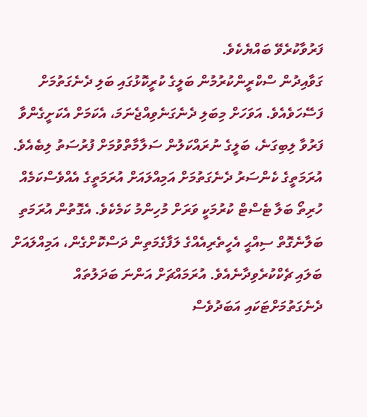ފަރުވާކުރެވޭ ބައްޔެކެވެ.
ގަވާއިދުން ސްކްރީންކުރުމުން ބަލީގެ ކުރީކޮޅުގައި ބަލި ދެނެގަތުމަށް ފަސޭހަވެއެވެ. އަވަހަށް މިބަލި ދެނެގަނެވިއްޖެނަމަ، އެކަމަށް އެކަށީގެންވާ ފަރުވާ ލިބިގަނެ، ބަލީގެ ނުރައްކަލުން ސަލާމާތްވުމަށް ފުރުސަތު ލިބެއެވެ.
އުރަމަތީގެ ކެންސަރު ދެނެގަތުމަށް އަމިއްލައަށް އުރަމަތީގެ އެއްވެސްކަމެއް ހުރިތޯ ބަލާ ޓެސްޓް ކުރުމަކީ ވަރަށް މުހިންމު ކަމެކެވެ. އެގޮތުން އުރަމަތި ބަލާނެގޮތް ސިއްޙީ އެހީތެރިއެއްގެ ލަފާގެމަތިން ދަސްކޮށްގެން، އަމިއްލައަށް ބަލައި ޗެކްކުރެވިދާނެއެވެ. އުރަމައްޗަށް އަންނަ ބަދަލުތައް ދެނެގަތުމަށްޓަކައި އަބަދުވެސް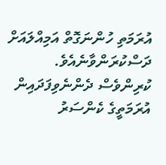އުރަމަތި ހުންނަގޮތް އަމިއްލައަށް ދަސްކުރަންވާނެއެވެ.
ކުރިންވެސް ދެންނެވިފަދައިން އުރަމަތީގެ ކެންސަރު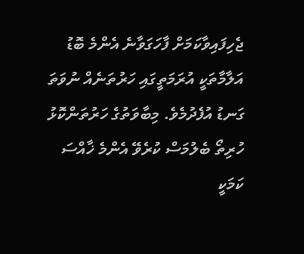ޖެހިފައިވާކަމަށް ފާހަގަވާނެ އެންމެ ބޮޑު އަލާމާތަކީ އުރަމަތީގައި ހަރުތަނެއް ނުވަތަ ގަނޑު އުފެދުމެވެ. މިބާވަތުގެ ހަރުތަންކޮޅު ހުރިތޯ ބެލުމަސް ކުރެވޭ އެންމެ ޚާއްސަ ކަމަކީ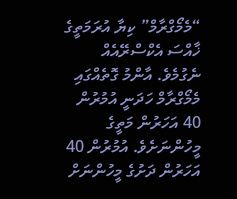“މެމޯގްރާމް” ކިޔާ އުރަމަތީގެ ޚާއްސަ އެކްސްރޭއެއް ނެގުމެވެ. އާންމު ގޮތެއްގައި މެމޯގްރާމް ހަދަނީ އުމުރުން 40 އަހަރުން މަތީގެ މީހުންނަށެވެ. އުމުރުން 40 އަހަރުން ދަށުގެ މީހުންނަށް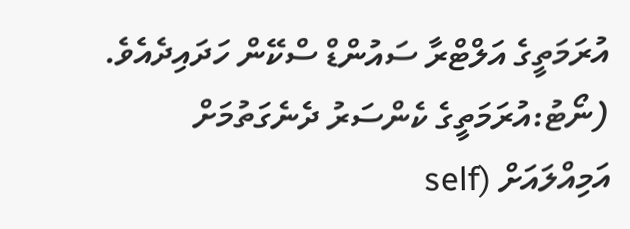އުރަމަތީގެ އަލްޓްރާ ސައުންޑް ސްކޭން ހަދައިދެއެވެ.
(ނޯޓު:އުރަމަތީގެ ކެންސަރު ދެނެގަތުމަށް އަމިއްލައަށް (self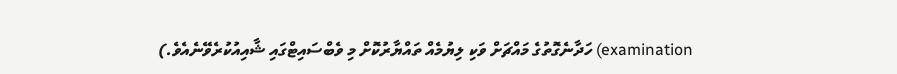examination) ހަދާނެގޮތުގެ މައްޗަށް ވަކި ލިޔުމެއް ތައްޔާރުކޮށް މި ވެބްސައިޓްގައި ޝާއިއުކުރެވޭނެއެވެ.)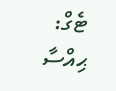ޓެގް:
ޙިއްސާ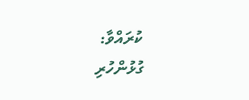ކުރައްވާ:
ގުޅުންހުރި